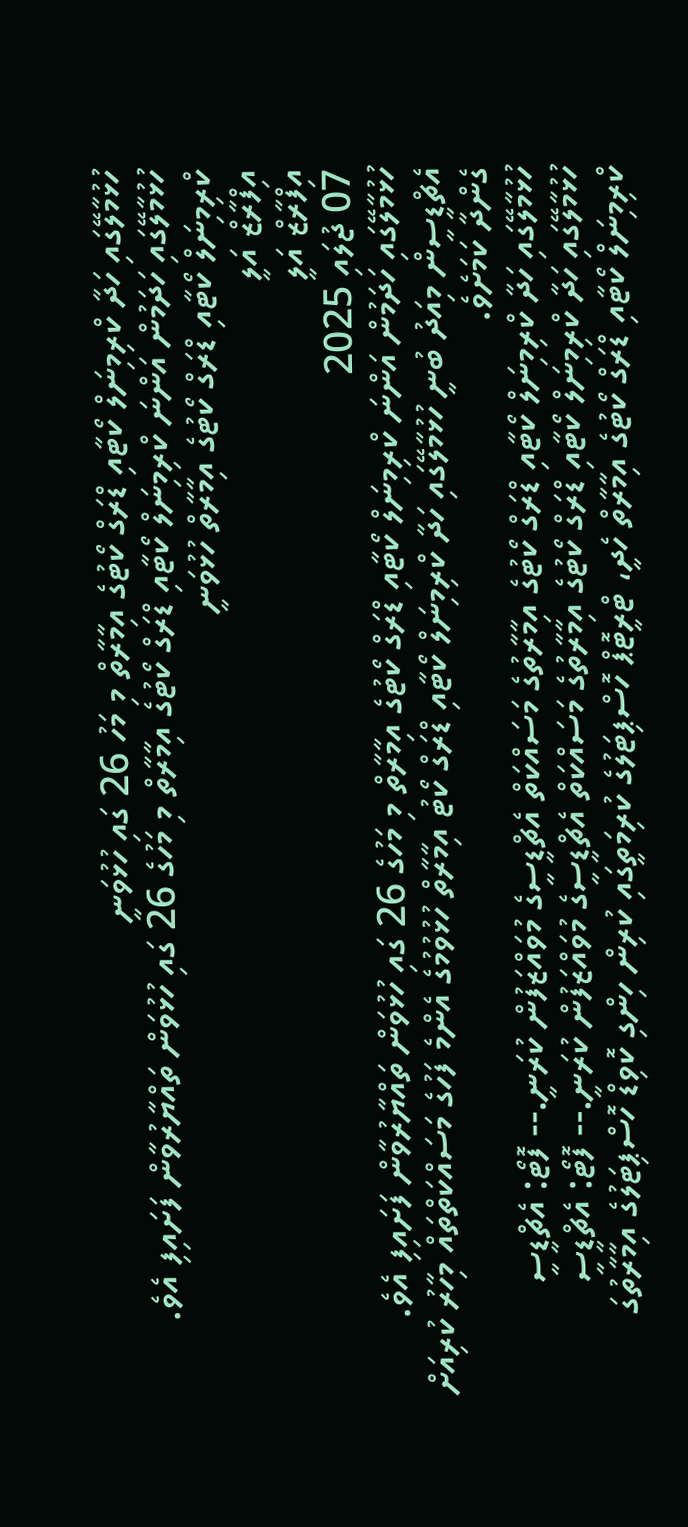ހުޅުމާލޭގައި ހަދާ ކްރިމިނަލް ކޯޓާއި ޑްރަގް ކޯޓުގެ އިމާރާތް މި މަހު 26 ގައި ހުޅުވަނީ
ހުޅުމާލޭގައި ހަދަމުން އަންނަ ކްރިމިނަލް ކޯޓާއި ޑްރަގް ކޯޓުގެ އިމާރާތް މި މަހުގެ 26 ގައި ހުޅުވަން ތައްޔާރުވާން ފަށައިފި އެވެ.
ކްރިމިނަލް ކޯޓާއި ޑްރަގް ކޯޓުގެ އިމާރާތް ހުޅުވަނީ
އިފްރާޒް އަލީ
އިފްރާޒް އަލީ
07 ޖުލައި 2025
ހުޅުމާލޭގައި ހަދަމުން އަންނަ ކްރިމިނަލް ކޯޓާއި ޑްރަގް ކޯޓުގެ އިމާރާތް މި މަހުގެ 26 ގައި ހުޅުވަން ތައްޔާރުވާން ފަށައިފި އެވެ.
އެޗްޑީސީން މިއަދު ބުނީ ހުޅުމާލޭގައި ހަދާ ކްރިމިނަލް ކޯޓާއި ޑްރަގް ކޯޓު އިމާރާތް ހުޅުވުމުގެ އެންމެ ފަހުގެ މަސައްކަތްތައް މިހާރު ކުރިއަށް ގެންދާ ކަމަށެވެ.
ހުޅުމާލޭގައި ހަދާ ކްރިމިނަލް ކޯޓާއި ޑްރަގް ކޯޓުގެ އިމާރާތުގެ މަސައްކަތް އެޗްޑީސީގެ މުވައްޒަފުން ކުރަނީ.-- ފޮޓޯ: އެޗްޑީސީ
ހުޅުމާލޭގައި ހަދާ ކްރިމިނަލް ކޯޓާއި ޑްރަގް ކޯޓުގެ އިމާރާތުގެ މަސައްކަތް އެޗްޑީސީގެ މުވައްޒަފުން ކުރަނީ.-- ފޮޓޯ: އެޗްޑީސީ
ކްރިމިނަލް ކޯޓާއި ޑްރަގް ކޯޓުގެ އިމާރާތް ހެދީ، ޓްރީޓޮޕް ހޮސްޕިޓަލުގެ ކުރިމަތީގައި ކުރިން ހިންގި ކޮވިޑް ހޮސްޕިޓަލުގެ އިމާރާތުގަ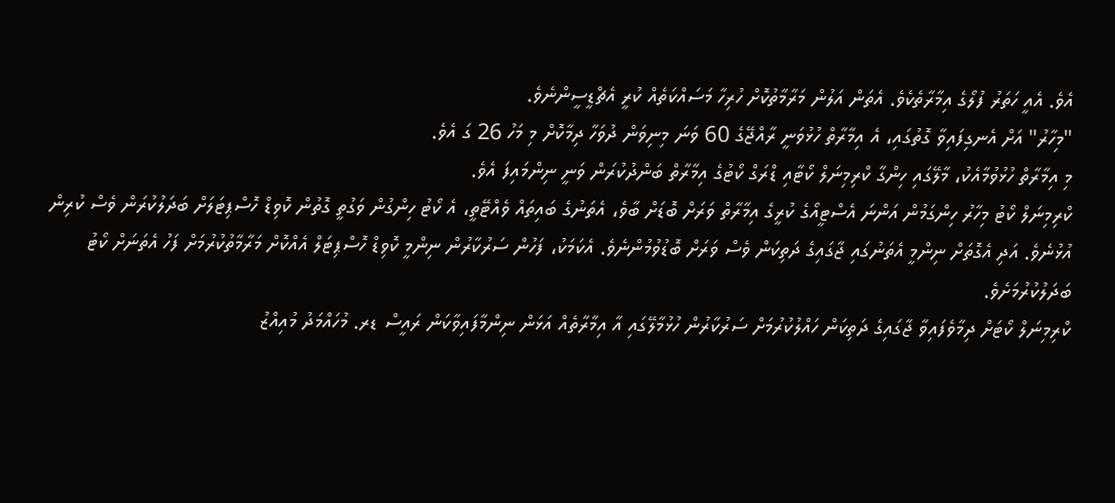އެވެ. އެއީ ހަތަރު ފުލޯގެ އިމާރާތެކެވެ. އެތަން އަލުން މަރާމާތުކޮށް ހުރިހާ މަސައްކަތެއް ކުރީ އެޗްޑީސީންނެވެ.
"މިހާރު" އަށް އެނގިފައިވާ ގޮތުގައި، އެ އިމާރާތް ހުޅުވަނީ ރާއްޖޭގެ 60 ވަނަ މިނިވަން ދުވަހާ ދިމާކޮށް މި މަހު 26 ގަ އެވެ.
މި އިމާރާތް ހުޅުވުމާއެކު، މާލޭގައި ހިންގާ ކްރިމިނަލް ކޯޓާއި ޑްރަގް ކޯޓުގެ އިމާރާތް ބަންދުކުރަން ވަނީ ނިންމައިފަ އެވެ.
ކްރިމިނަލް ކޯޓު މިހާރު ހިންގަމުން އަންނަ އެސްޓީއޯގެ ކުރީގެ އިމާރާތް ވަރަށް ބޮޑަށް ބާވެ، އެތަނުގެ ބައިތައް ވެއްޓޭތީ، އެ ކޯޓު ހިންގުން ވަގުތީ ގޮތުން ކޮވިޑް ހޮސްޕިޓަލަށް ބަދަލުކުރަން ވެސް ކުރިން އުޅުނެވެ. އަދި އެގޮތަށް ނިންމީ އެތަނުގައި ޖާގައިގެ ދަތިކަން ވެސް ވަރަށް ބޮޑުވުމުންނެވެ. އެކަމަކު، ފަހުން ސަރުކާރުން ނިންމީ ކޮވިޑް ހޮސްޕިޓަލް އެއްކޮށް މަރާމާތުކުރުމަށް ފަހު އެތަނަށް ކޯޓު ބަދަލުކުރުމަށެވެ.
ކްރިމިނަލް ކޯޓަށް ދިމާވެފައިވާ ޖާގައިގެ ދަތިކަން ހައްލުކުރުމަށް ސަރުކާރުން ހުޅުމާލޭގައި އާ އިމާރާތެއް އަޅަން ނިންމާފައިވާކަން ރައީސް ޑރ. މުހައްމަދު މުއިއްޒު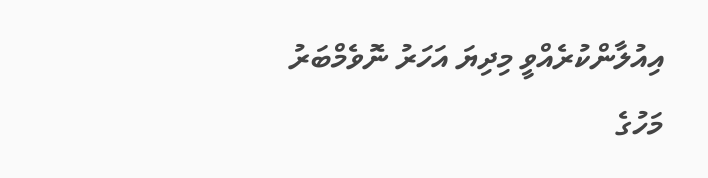އިއުލާންކުރެއްވީ މިދިޔަ އަހަރު ނޮވެމްބަރު މަހުގެ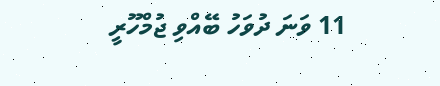11 ވަނަ ދުވަހު ބޭއްވި ޖުމްހޫރީ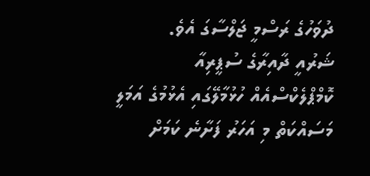ދުވަހުގެ ރަސްމީ ޖަލްސާގަ އެވެ.
ޝަރުއީ ދާއިރާގެ ސުޕީރިއާ ކޮމްޕްލެކްސްއެއް ހުޅުމާލޭގައި އެޅުމުގެ އަމަލީ މަސައްކަތް މި އަހަރު ފަށާނެ ކަމަށް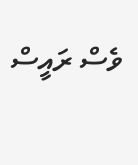ވެސް ރައީސް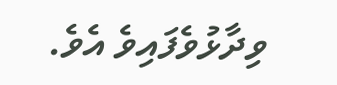ވިދާޅުވެފައިވެ އެވެ.